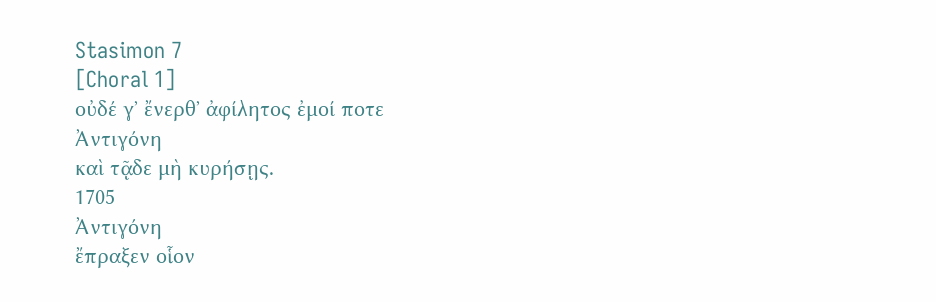Stasimon 7
[Choral 1]
οὐδέ γʼ ἔνερθʼ ἀφίλητος ἐμοί ποτε
Ἀντιγόνη
καὶ τᾷδε μὴ κυρήσῃς.
1705
Ἀντιγόνη
ἔπραξεν οἷον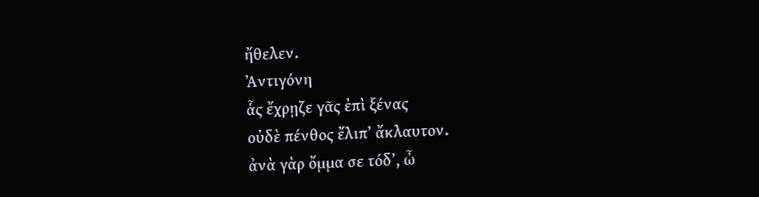ἤθελεν.
Ἀντιγόνη
ἇς ἔχρῃζε γᾶς ἐπὶ ξένας
οὐδὲ πένθος ἔλιπʼ ἄκλαυτον.
ἀνὰ γὰρ ὄμμα σε τόδʼ, ὦ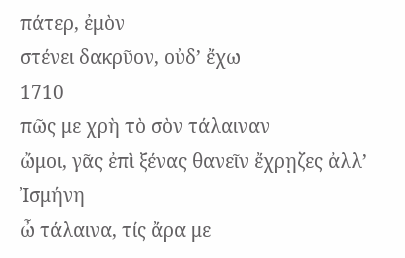πάτερ, ἐμὸν
στένει δακρῦον, οὐδʼ ἔχω
1710
πῶς με χρὴ τὸ σὸν τάλαιναν
ὤμοι, γᾶς ἐπὶ ξένας θανεῖν ἔχρῃζες ἀλλʼ
Ἰσμήνη
ὦ τάλαινα, τίς ἄρα με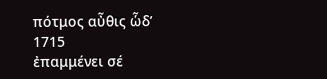πότμος αὖθις ὧδʼ
1715
ἐπαμμένει σέ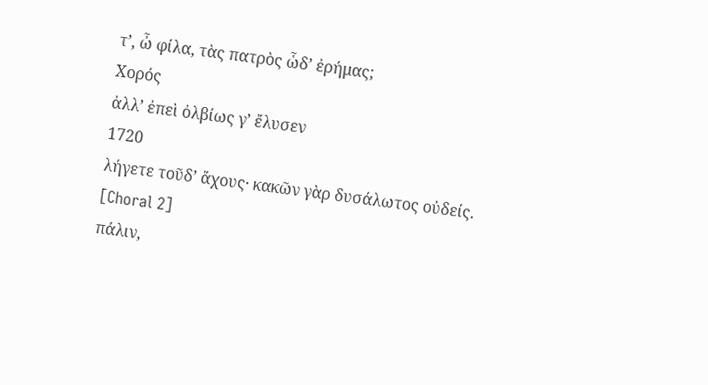τʼ, ὦ φίλα, τὰς πατρὸς ὧδʼ ἐρήμας;
Χορός
ἀλλʼ ἐπεὶ ὀλβίως γʼ ἔλυσεν
1720
λήγετε τοῦδʼ ἄχους· κακῶν γὰρ δυσάλωτος οὐδείς.
[Choral 2]
πάλιν,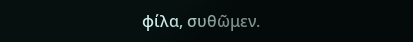φίλα, συθῶμεν.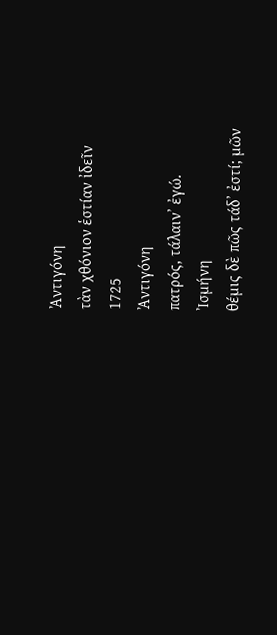Ἀντιγόνη
τὰν χθόνιον ἑστίαν ἰδεῖν
1725
Ἀντιγόνη
πατρός, τάλαινʼ ἐγώ.
Ἰσμήνη
θέμις δὲ πῶς τάδʼ ἐστί; μῶν